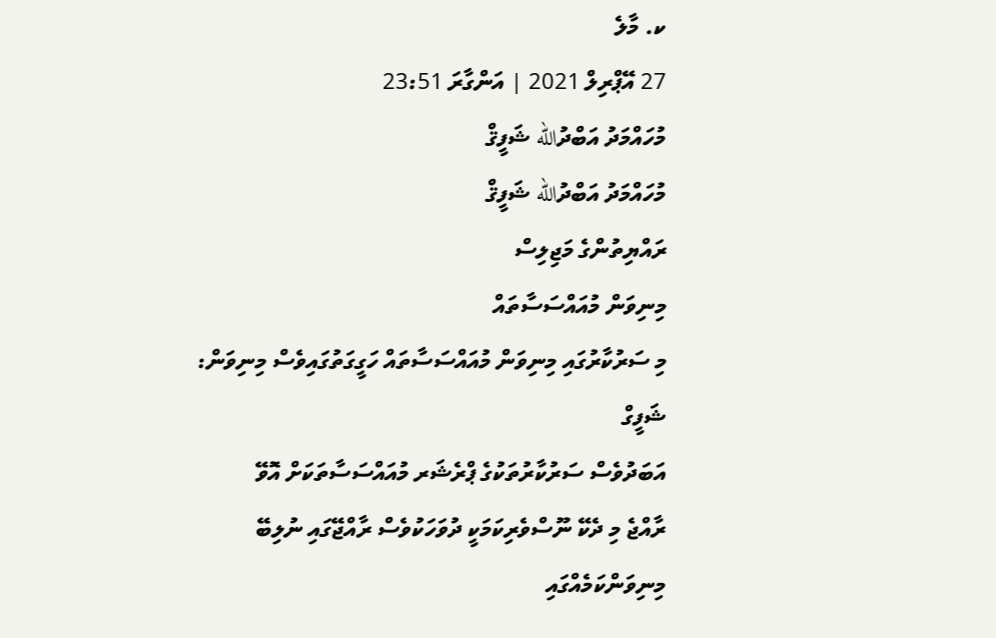ކ. މާލެ
27 އޭޕްރިލް 2021 | އަންގާރަ 23:51
މުހައްމަދު އަބްދުالله ޝަފީޤް
މުހައްމަދު އަބްދުالله ޝަފީޤް
ރައްޔިތުންގެ މަޖިލިސް
މިނިވަން މުއައްސަސާތައް
މި ސަރުކާރުގައި މިނިވަން މުއައްސަސާތައް ހަގީގަތުގައިވެސް މިނިވަން: ޝަފީގް
އަބަދުވެސް ސަރުކާރުތަކުގެ ޕްރެޝަރ މުއައްސަސާތަކަށް އޮވޭ
ރާއްޖެ މި ދެކޭ ނޫސްވެރިކަމަކީ ދުވަހަކުވެސް ރާއްޖޭގައި ނުލިބޭ މިނިވަންކަމެއްގައި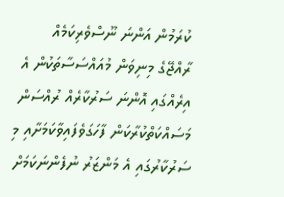ކުރަމުން އަންނަ ނޫސްވެރިކަމެއް
ރާއްޖޭގެ މިނިވަން މުއައްސަސާތަކުން އެ އިރެއްގައި އޮންނަ ސަރުކާރެއް ރުއްސަން މަސައްކަތްކުރާކަން ފާހަގަވެފައިވާކަމަށާއި މި ސަރުކާރުގައި އެ މަންޒަރު ނުފެންނަކަމަށް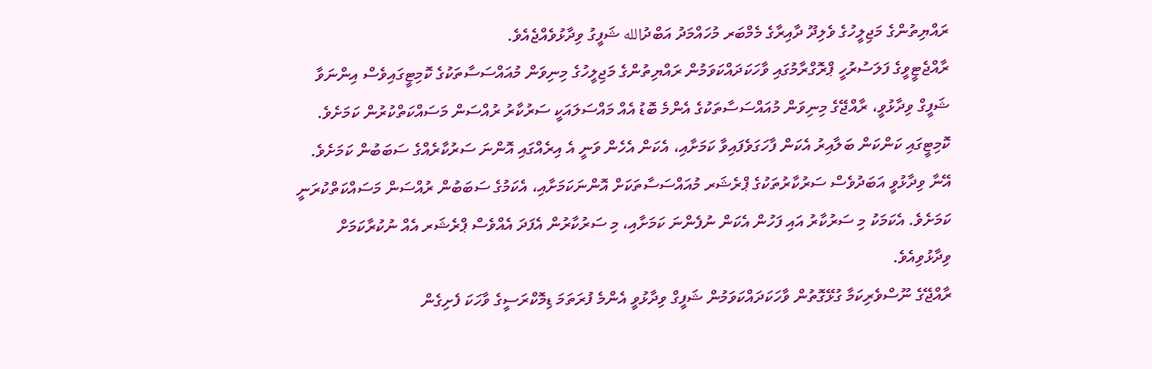ރައްޔިތުންގެ މަޖިލީހުގެ ވެލިދޫ ދާއިރާގެ މެމްބަރ މުހައްމަދު އަބްދުالله ޝަފީގު ވިދާޅުވެއްޖެއެވެ.
ރާއްޖެޓީވީގެ ފަލަސުރުހީ ޕްރޮގްރާމުގައި ވާހަކަދައްކަވަމުން ރައްޔިތުންގެ މަޖިލީހުގެ މިނިވަން މުއައްސަސާތަކުގެ ކޮމިޓީގައިވެސް އިންނަވާ ޝަފީގް ވިދާޅުވީ، ރާއްޖޭގެ މިނިވަން މުއައްސަސާތަކުގެ އެންމެ ބޮޑު އެއް މައްސަލައަކީ ސަރުކާރު ރުއްސަން މަސައްކަތްކުރުން ކަމަށެވެ. ކޮމިޓީގައި ކަންކަން ބަލާއިރު އެކަން ފާހަގަވެފައިވާ ކަމަށާއި، އެކަން އެހެން ވަނީ އެ އިރެއްގައި އޮންނަ ސަރުކާރެއްގެ ސަބަބުން ކަމަށެވެ.
އޭނާ ވިދާޅުވީ އަބަދުވެސް ސަރުކާރުތަކުގެ ޕްރެޝަރ މުއައްސަސާތަކަށް އޮންނަކަމަށާއި، އެކަމުގެ ސަބަބުން ރުއްސަން މަސައްކަތްކުރަނީ ކަމަށެވެ. އެކަމަކު މި ސަރުކާރު އައި ފަހުން އެކަން ނުފެންނަ ކަމަށާއި، މި ސަރުކާރުން އެފަދަ އެއްވެސް ޕްރެޝަރ އެއް ނުކުރާކަމަށް ވިދާޅުވިއެވެ.
ރާއްޖޭގެ ނޫސްވެރިކަމާ ގުޅޭގޮތުން ވާހަކަދައްކަވަމުން ޝަފީގް ވިދާޅުވީ އެންމެ ފުރަތަމަ ޑިމޮކްރަސީގެ ވާހަކަ ފެށިގެން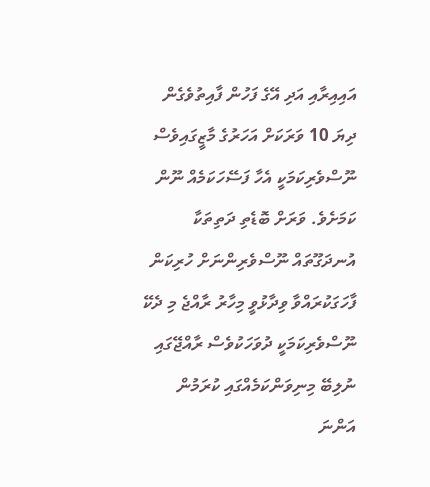އައިއިރާއި އަދި އޭގެ ފަހުން ފާއިތުވެގެން ދިޔަ 10 ވަރަކަށް އަހަރުގެ މާޒީގައިވެސް ނޫސްވެރިކަމަކީ އެހާ ފަސޭހަކަމެއް ނޫން ކަމަށެވެ. ވަރަށް ބޮޑެތި ދަތިތަކާ އުނދަގޫތައް ނޫސްވެރިންނަށް ހުރިކަން ފާހަގަކުރައްވާ ވިދާޅުވީ މިހާރު ރާއްޖެ މި ދެކޭ ނޫސްވެރިކަމަކީ ދުވަހަކުވެސް ރާއްޖޭގައި ނުލިބޭ މިނިވަންކަމެއްގައި ކުރަމުން އަންނަ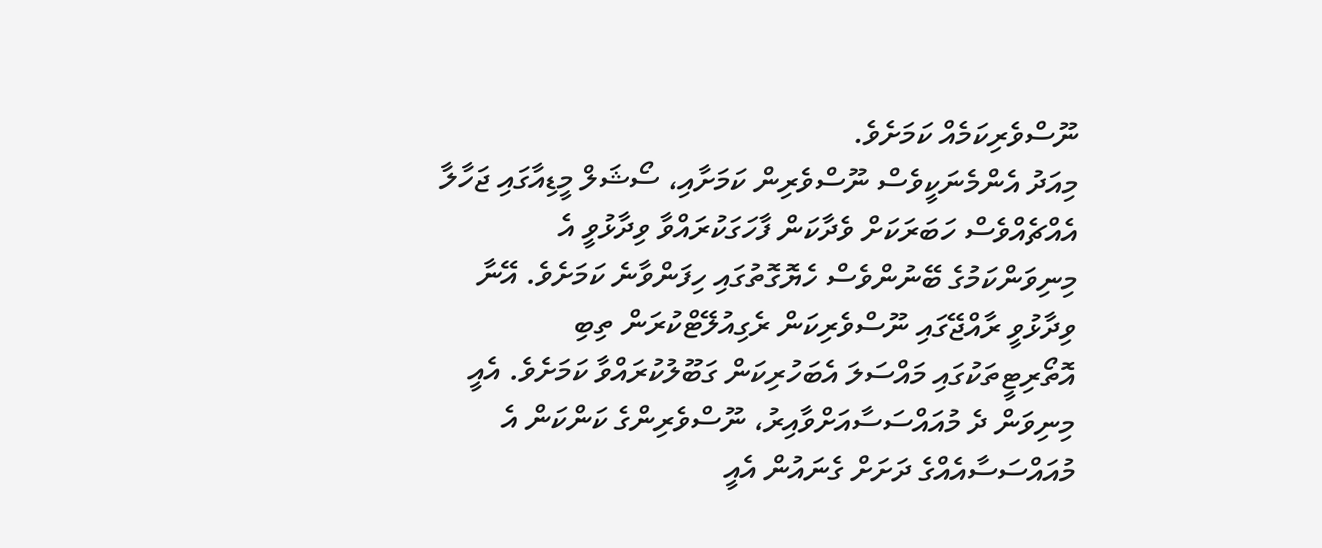ނޫސްވެރިކަމެއް ކަމަށެވެ.
މިއަދު އެންމެނަކީވެސް ނޫސްވެރިން ކަމަށާއި، ސޯޝަލް މީޑިއާގައި ޖަހާލާ އެއްޗެއްވެސް ހަބަރަކަށް ވެދާކަން ފާހަގަކުރައްވާ ވިދާޅުވީ އެ މިނިވަންކަމުގެ ބޭނުންވެސް ހެޔޮގޮތުގައި ހިފަންވާނެ ކަމަށެވެ. އޭނާ ވިދާޅުވީ ރާއްޖޭގައި ނޫސްވެރިކަން ރެގިއުލޭޓްކުރަން ތިބި އޮތޯރިޓީތަކުގައި މައްސަލަ އެބަހުރިކަން ގަބޫލުކުރައްވާ ކަމަށެވެ. އެއީ މިނިވަން ދެ މުއައްސަސާއަށްވާއިރު، ނޫސްވެރިންގެ ކަންކަން އެ މުއައްސަސާއެއްގެ ދަށަށް ގެނައުން އެއީ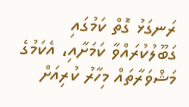ރަނގަޅު ގޮތް ކަމުގައި ގަބޫލުކުރައްވާ ކަމަށާއި، އެކަމުގެ މަޝްވަރާތައް މިހާރު ކުރިއަށް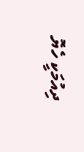ދިއުމަކީ ހެޔޮ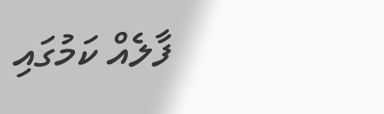ފާލެއް ކަމުގައި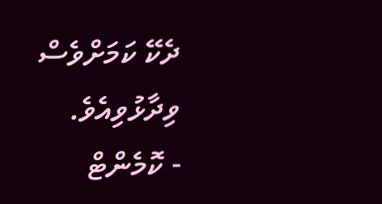ދެކޭ ކަމަށްވެސް ވިދާޅުވިއެވެ.
- ކޮމެންޓް